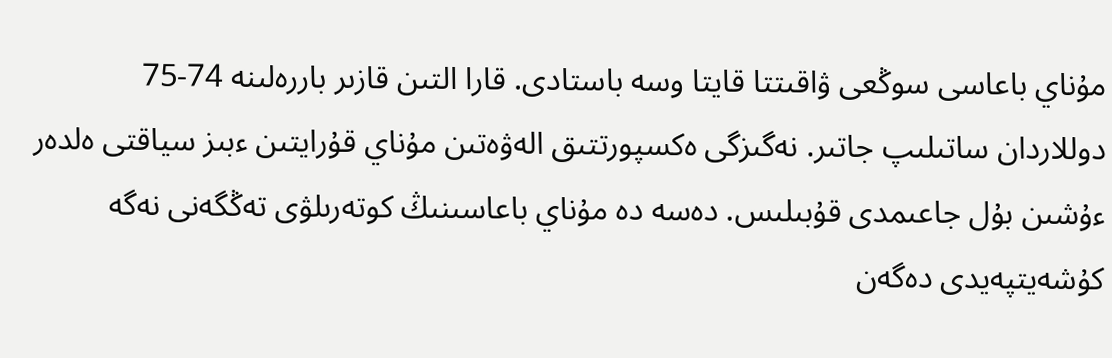مۇناي باعاسى سوڭعى ۋاقىتتا قايتا وسە باستادى. قارا التىن قازىر باررەلىنە 74-75 دوللاردان ساتىلىپ جاتىر. نەگىزگى ەكسپورتتىق الەۋەتىن مۇناي قۇرايتىن ءبىز سياقتى ەلدەر ءۇشىن بۇل جاعىمدى قۇبىلىس. دەسە دە مۇناي باعاسىنىڭ كوتەرىلۋى تەڭگەنى نەگە كۇشەيتپەيدى دەگەن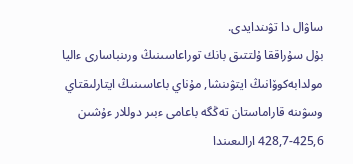ساۋال دا تۋىندايدى.
بۇل سۇراققا ۇلتتىق بانك توراعاسىنىڭ ورىنباسارى ءاليا مولدابەكوۆانىڭ ايتۋىنشا, مۇناي باعاسىنىڭ ايتارلىقتاي وسۋىنە قاراماستان تەڭگە باعامى ءبىر دوللار ءۇشىن 425,6-428,7 ارالىعىندا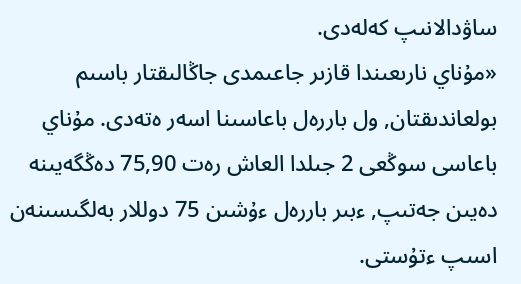ساۋدالانىپ كەلەدى.
«مۇناي نارىعىندا قازىر جاعىمدى جاڭالىقتار باسىم بولعاندىقتان, ول باررەل باعاسىنا اسەر ەتەدى. مۇناي باعاسى سوڭعى 2 جىلدا العاش رەت 75,90 دەڭگەيىنە دەيىن جەتىپ, ءبىر باررەل ءۇشىن 75 دوللار بەلگىسىنەن اسىپ ءتۇستى.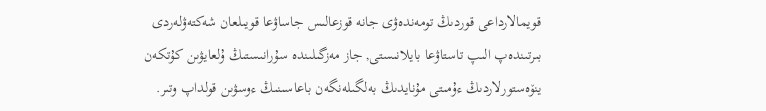قويمالارداعى قوردىڭ تومەندەۋى جانە قوزعالىس جاساۋعا قويىلعان شەكتەۋلەردى بىرتىندەپ الىپ تاستاۋعا بايلانىستى, جاز مەزگىلىندە سۇرانىستىڭ ۇلعايۋىن كۇتكەن ينۆەستورلاردىڭ ءۇمىتى مۇنايدىڭ بەلگىلەنگەن باعاسىنىڭ ءوسۋىن قولداپ وتىر.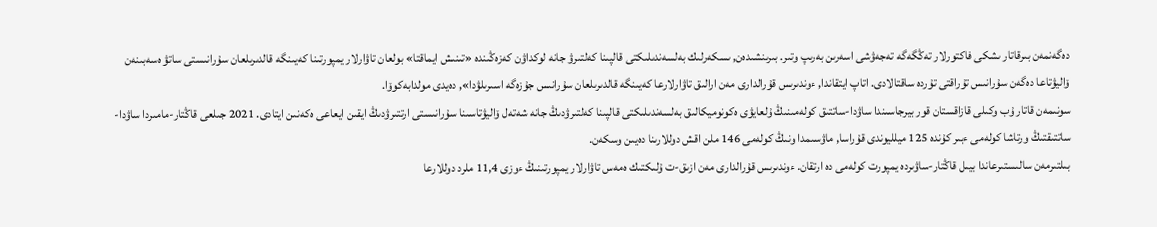دەگەنمەن بىرقاتار ىشكى فاكتورلار تەڭگەگە تەجەۋشى اسەرىن بەرىپ وتىر. بىرىنشىدەن, ىسكەرلىك بەلسەندىلىكتى قالپىنا كەلتىرۋ جانە لوكداۋن كەزەڭىندە «تىنىش ايماقتا» بولعان تاۋارلار يمپورتىنا كەيىنگە قالدىرىلعان سۇرانىستى ساتۋ ەسەبىنەن ۆاليۋتاعا دەگەن سۇرانىس تۇراقتى تۇردە ساقتالادى. اتاپ ايتقاندا, ءوندىرىس قۇرالدارى مەن ارالىق تاۋارلارعا كەيىنگە قالدىرىلعان سۇرانىس جۇزەگە اسىرىلۋدا», دەيدى مولدابەكوۆا.
سونىمەن قاتار ۇب وكىلى قازاقستان قور بيرجاسىندا ساۋدا-ساتتىق كولەمىنىڭ ۇلعايۋى ەكونوميكالىق بەلسەندىلىكتى قالپىنا كەلتىرۋدىڭ جانە شەتەل ۆاليۋتاسىنا سۇرانىستى ارتتىرۋدىڭ ايقىن ايعاعى ەكەنىن ايتادى. 2021 جىلعى قاڭتار-مامىردا ساۋدا-ساتتىقتىڭ ورتاشا كولەمى ءبىر كۇندە 125 ميلليوندى قۇراسا, ماۋسىمدا ونىڭ كولەمى 146 ملن اقش دوللارىنا دەيىن وسكەن.
بىلتىرمەن سالىستىرعاندا بيىل قاڭتار-ساۋىردە يمپورت كولەمى دە ارتقان. ءوندىرىس قۇرالدارى مەن ازىق-ت ۇلىكتىك ەمەس تاۋارلار يمپورتىنىڭ ءوزى 11,4 ملرد دوللارعا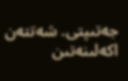جەتىپتى. شەتتەن اكەلىنەتىن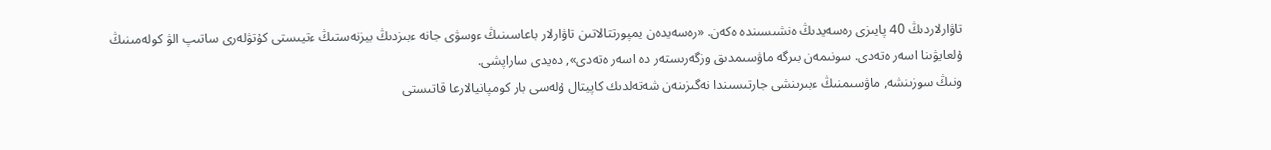تاۋارلاردىڭ 40 پايىزى رەسەيدىڭ ەنشىسىندە ەكەن. «رەسەيدەن يمپورتتالاتىن تاۋارلار باعاسىنىڭ ءوسۋى جانە ءبىزدىڭ بيزنەستىڭ ءتيىستى كۇتۋلەرى ساتىپ الۋ كولەمىنىڭ ۇلعايۋىنا اسەر ەتەدى. سونىمەن بىرگە ماۋسىمدىق وزگەرىستەر دە اسەر ەتەدى», دەيدى ساراپشى.
ونىڭ سوزىنشە, ماۋسىمنىڭ ءبىرىنشى جارتىسىندا نەگىزىنەن شەتەلدىك كاپيتال ۇلەسى بار كومپانيالارعا قاتىستى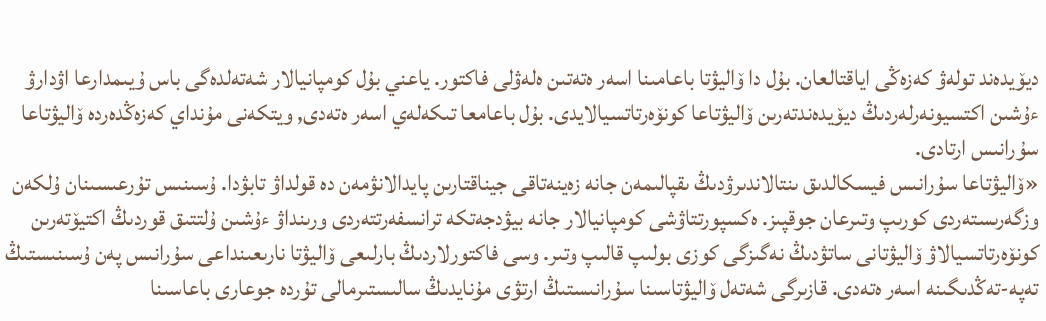ديۆيدەند تولەۋ كەزەڭى اياقتالعان. بۇل دا ۆاليۋتا باعامىنا اسەر ەتەتىن ەلەۋلى فاكتور. ياعني بۇل كومپانيالار شەتەلدەگى باس ۇيىمدارعا اۋدارۋ ءۇشىن اكتسيونەرلەردىڭ ديۆيدەندتەرىن ۆاليۋتاعا كونۆەرتاتسيالايدى. بۇل باعامعا تىكەلەي اسەر ەتەدى, ويتكەنى مۇنداي كەزەڭدەردە ۆاليۋتاعا سۇرانىس ارتادى.
«ۆاليۋتاعا سۇرانىس فيسكالدىق ىنتالاندىرۋدىڭ ىقپالىمەن جانە زەينەتاقى جيناقتارىن پايدالانۋمەن دە قولداۋ تابۋدا. ۇسىنىس تۇرعىسىنان ۇلكەن وزگەرىستەردى كورىپ وتىرعان جوقپىز. ەكسپورتتاۋشى كومپانيالار جانە بيۋدجەتكە ترانسفەرتتەردى ورىنداۋ ءۇشىن ۇلتتىق قوردىڭ اكتيۆتەرىن كونۆەرتاتسيالاۋ ۆاليۋتانى ساتۋدىڭ نەگىزگى كوزى بولىپ قالىپ وتىر. وسى فاكتورلاردىڭ بارلىعى ۆاليۋتا نارىعىنداعى سۇرانىس پەن ۇسىنىستىڭ تەپە-تەڭدىگىنە اسەر ەتەدى. قازىرگى شەتەل ۆاليۋتاسىنا سۇرانىستىڭ ارتۋى مۇنايدىڭ سالىستىرمالى تۇردە جوعارى باعاسىنا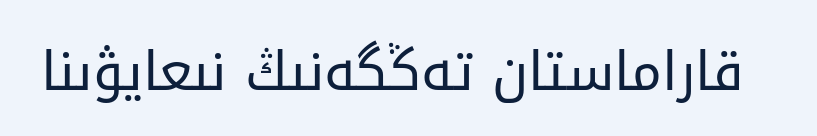قاراماستان تەڭگەنىڭ نىعايۋىنا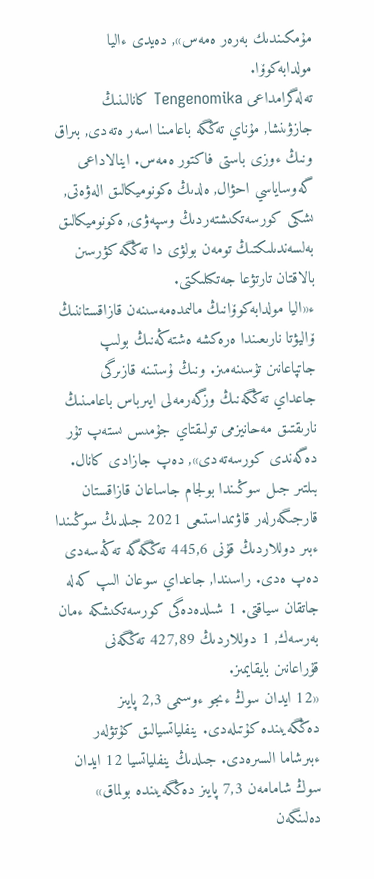مۇمكىندىك بەرەر ەمەس», دەيدى ءاليا مولدابەكوۆا.
تەلەگرامداعى Tengenomika كانالىنىڭ جازۋىنشا, مۇناي تەڭگە باعامىنا اسەر ەتەدى, بىراق ونىڭ ءوزى باستى فاكتور ەمەس. اينالاداعى گەوساياسي احۋال, ەلدىڭ ەكونوميكالىق الەۋەتى, ىشكى كورسەتكىشتەردىڭ وسپەۋى, ەكونوميكالىق بەلسەندىلىكتىڭ تومەن بولۋى دا تەڭگە كۋرسىن بالاقتان تارتۋعا جەتكىلىكتى.
ء«اليا مولدابەكوۆانىڭ مالىمدەمەسىنەن قازاقستاننىڭ ۆاليۋتا نارىعىندا ەرەكشە ەشتەڭەنىڭ بولىپ جاتپاعانىن تۇسىنەمىز. ونىڭ ۇستىنە قازىرگى جاعداي تەڭگەنىڭ وزگەرمەلى ايىرباس باعامىنىڭ نارىقتىق مەحانيزمى تولىقتاي جۇمىس ىستەپ تۇر دەگەندى كورسەتەدى», دەپ جازادى كانال.
بىلتىر جىل سوڭىندا بولجام جاساعان قازاقستان قارجىگەرلەر قاۋىمداستىعى 2021 جىلدىڭ سوڭىندا ءبىر دوللاردىڭ قۇنى 445,6 تەڭگەگە تەڭەسەدى دەپ ەدى. راسىندا, جاعداي سوعان الىپ كەلە جاتقان سياقتى. 1 شىلدەدەگى كورسەتكىشكە ءمان بەرسەك, 1 دوللاردىڭ 427,89 تەڭگەنى قۇراعانىن بايقايمىز.
«12 ايدان سوڭ ءىجو ءوسىمى 2,3 پايىز دەڭگەيىندە كۇتىلەدى. ينفلياتسيالىق كۇتۋلەر ءبىرشاما السىرەدى. جىلدىڭ ينفلياتسيا 12 ايدان سوڭ شامامەن 7,3 پايىز دەڭگەيىندە بولماق» دەلىنگەن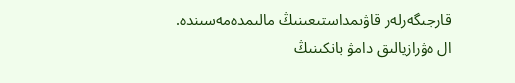قارجىگەرلەر قاۋىمداستىعىنىڭ مالىمدەمەسىندە.
ال ەۋرازيالىق دامۋ بانكىنىڭ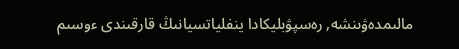مالىمدەۋىنشە, رەسپۋبليكادا ينفلياتسيانىڭ قارقىندى ءوسىم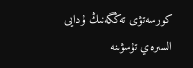كورسەتۋى تەڭگەنىڭ ۇدايى السىرەي تۇسۋىنە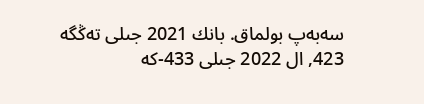سەبەپ بولماق. بانك 2021 جىلى تەڭگە 423, ال 2022 جىلى 433-كە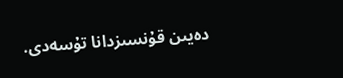دەيىن قۇنسىزدانا تۇسەدى.